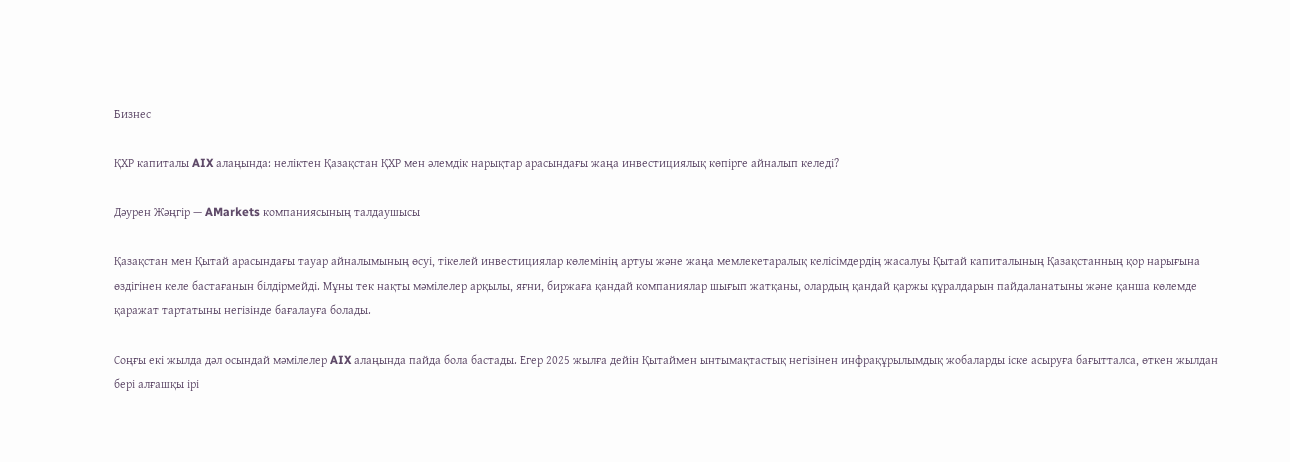Бизнес

ҚХР капиталы AIX алаңында: неліктен Қазақстан ҚХР мен әлемдік нарықтар арасындағы жаңа инвестициялық көпірге айналып келеді?

Дәурен Жәңгір — AMarkets компаниясының талдаушысы

Қазақстан мен Қытай арасындағы тауар айналымының өсуі, тікелей инвестициялар көлемінің артуы және жаңа мемлекетаралық келісімдердің жасалуы Қытай капиталының Қазақстанның қор нарығына өздігінен келе бастағанын білдірмейді. Мұны тек нақты мәмілелер арқылы, яғни, биржаға қандай компаниялар шығып жатқаны, олардың қандай қаржы құралдарын пайдаланатыны және қанша көлемде қаражат тартатыны негізінде бағалауға болады.

Соңғы екі жылда дәл осындай мәмілелер AIX алаңында пайда бола бастады. Егер 2025 жылға дейін Қытаймен ынтымақтастық негізінен инфрақұрылымдық жобаларды іске асыруға бағытталса, өткен жылдан бері алғашқы ірі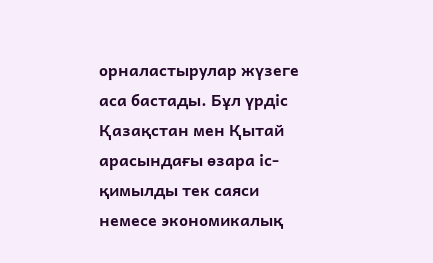орналастырулар жүзеге аса бастады. Бұл үрдіс Қазақстан мен Қытай арасындағы өзара іс-қимылды тек саяси немесе экономикалық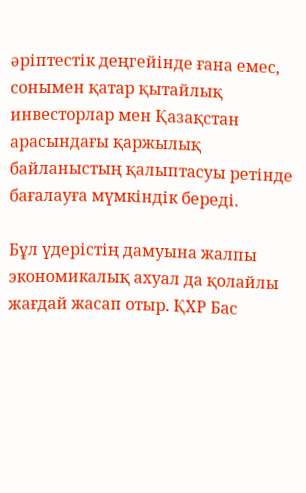әріптестік деңгейінде ғана емес, сонымен қатар қытайлық инвесторлар мен Қазақстан арасындағы қаржылық байланыстың қалыптасуы ретінде бағалауға мүмкіндік береді.

Бұл үдерістің дамуына жалпы экономикалық ахуал да қолайлы жағдай жасап отыр. ҚХР Бас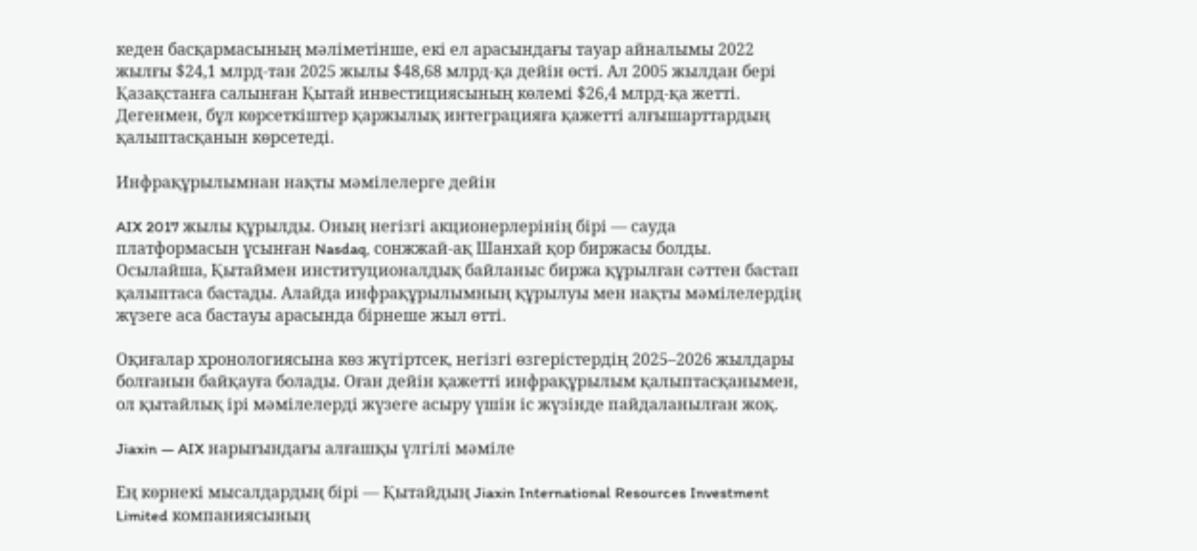кеден басқармасының мәліметінше, екі ел арасындағы тауар айналымы 2022 жылғы $24,1 млрд-тан 2025 жылы $48,68 млрд-қа дейін өсті. Ал 2005 жылдан бері Қазақстанға салынған Қытай инвестициясының көлемі $26,4 млрд-қа жетті. Дегенмен, бұл көрсеткіштер қаржылық интеграцияға қажетті алғышарттардың қалыптасқанын көрсетеді.

Инфрақұрылымнан нақты мәмілелерге дейін

AIX 2017 жылы құрылды. Оның негізгі акционерлерінің бірі — сауда платформасын ұсынған Nasdaq, сонжжай-ақ Шанхай қор биржасы болды. Осылайша, Қытаймен институционалдық байланыс биржа құрылған сәттен бастап қалыптаса бастады. Алайда инфрақұрылымның құрылуы мен нақты мәмілелердің жүзеге аса бастауы арасында бірнеше жыл өтті.

Оқиғалар хронологиясына көз жүгіртсек, негізгі өзгерістердің 2025–2026 жылдары болғанын байқауға болады. Оған дейін қажетті инфрақұрылым қалыптасқанымен, ол қытайлық ірі мәмілелерді жүзеге асыру үшін іс жүзінде пайдаланылған жоқ.

Jiaxin — AIX нарығындағы алғашқы үлгілі мәміле

Ең көрнекі мысалдардың бірі — Қытайдың Jiaxin International Resources Investment Limited компаниясының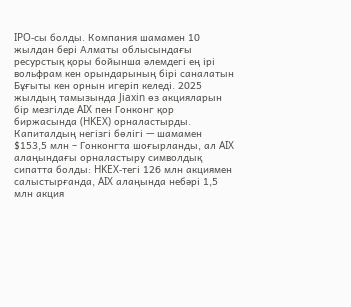IPO-сы болды. Компания шамамен 10 жылдан бері Алматы облысындағы ресурстық қоры бойынша әлемдегі ең ірі вольфрам кен орындарының бірі саналатын Бұғыты кен орнын игеріп келеді. 2025 жылдың тамызында Jiaxin өз акцияларын бір мезгілде AIX пен Гонконг қор биржасында (HKEX) орналастырды. Капиталдың негізгі бөлігі — шамамен $153,5 млн – Гонконгта шоғырланды, ал AIX алаңындағы орналастыру символдық сипатта болды: HKEX-тегі 126 млн акциямен салыстырғанда, AIX алаңында небәрі 1,5 млн акция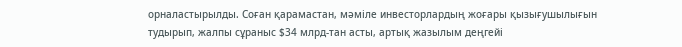орналастырылды. Соған қарамастан, мәміле инвесторлардың жоғары қызығушылығын тудырып, жалпы сұраныс $34 млрд-тан асты, артық жазылым деңгейі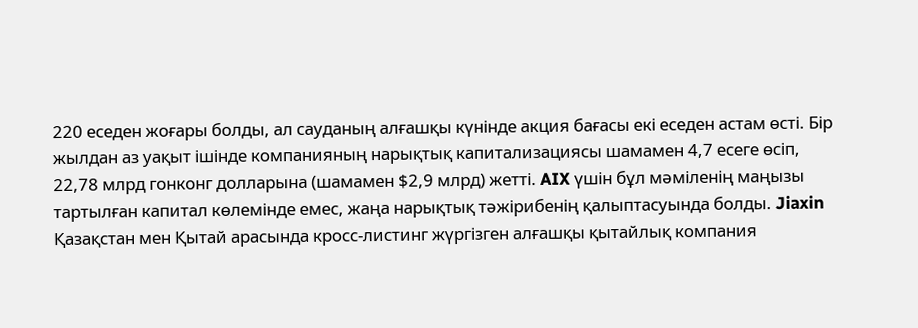220 еседен жоғары болды, ал сауданың алғашқы күнінде акция бағасы екі еседен астам өсті. Бір жылдан аз уақыт ішінде компанияның нарықтық капитализациясы шамамен 4,7 есеге өсіп, 22,78 млрд гонконг долларына (шамамен $2,9 млрд) жетті. AIX үшін бұл мәміленің маңызы тартылған капитал көлемінде емес, жаңа нарықтық тәжірибенің қалыптасуында болды. Jiaxin Қазақстан мен Қытай арасында кросс-листинг жүргізген алғашқы қытайлық компания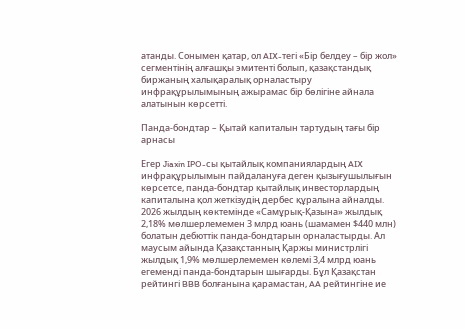атанды. Сонымен қатар, ол AIX-тегі «Бір белдеу – бір жол» сегментінің алғашқы эмитенті болып, қазақстандық биржаның халықаралық орналастыру инфрақұрылымының ажырамас бір бөлігіне айнала алатынын көрсетті.

Панда-бондтар – Қытай капиталын тартудың тағы бір арнасы

Егер Jiaxin IPO-сы қытайлық компаниялардың AIX инфрақұрылымын пайдалануға деген қызығушылығын көрсетсе, панда-бондтар қытайлық инвесторлардың капиталына қол жеткізудің дербес құралына айналды. 2026 жылдың көктемінде «Самұрық-Қазына» жылдық 2,18% мөлшерлемемен 3 млрд юань (шамамен $440 млн) болатын дебюттік панда-бондтарын орналастырды. Ал маусым айында Қазақстанның Қаржы министрлігі жылдық 1,9% мөлшерлемемен көлемі 3,4 млрд юань егеменді панда-бондтарын шығарды. Бұл Қазақстан рейтингі BBB болғанына қарамастан, AA рейтингіне ие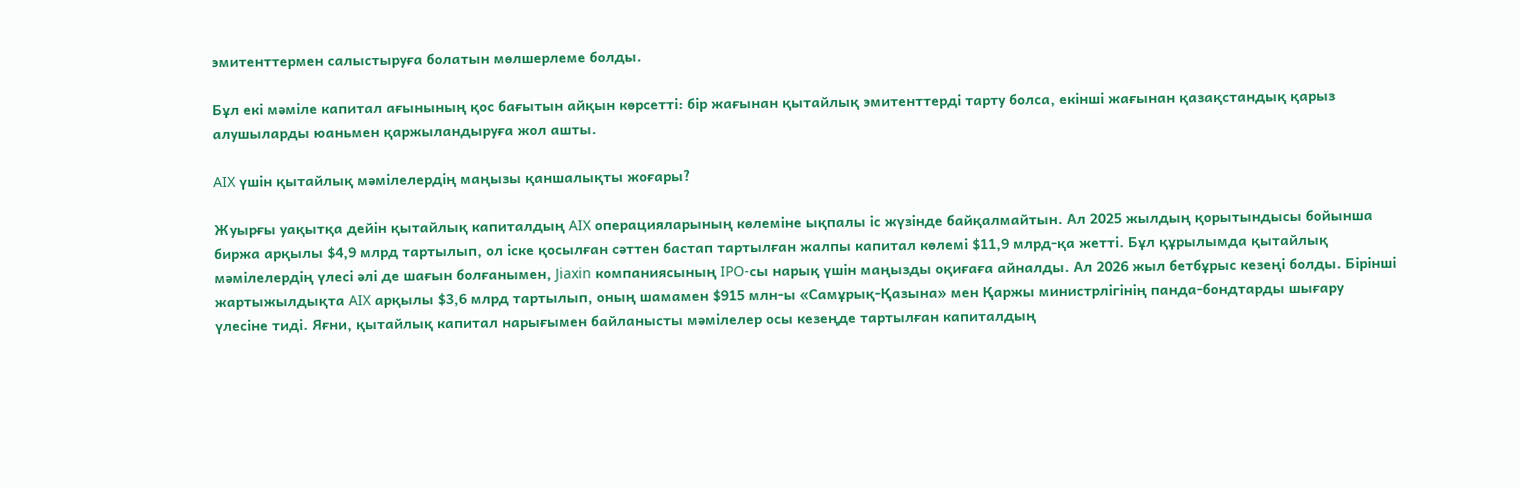эмитенттермен салыстыруға болатын мөлшерлеме болды.

Бұл екі мәміле капитал ағынының қос бағытын айқын көрсетті: бір жағынан қытайлық эмитенттерді тарту болса, екінші жағынан қазақстандық қарыз алушыларды юаньмен қаржыландыруға жол ашты.

AIX үшін қытайлық мәмілелердің маңызы қаншалықты жоғары?

Жуырғы уақытқа дейін қытайлық капиталдың AIX операцияларының көлеміне ықпалы іс жүзінде байқалмайтын. Ал 2025 жылдың қорытындысы бойынша биржа арқылы $4,9 млрд тартылып, ол іске қосылған сәттен бастап тартылған жалпы капитал көлемі $11,9 млрд-қа жетті. Бұл құрылымда қытайлық мәмілелердің үлесі әлі де шағын болғанымен, Jiaxin компаниясының IPO-сы нарық үшін маңызды оқиғаға айналды. Ал 2026 жыл бетбұрыс кезеңі болды. Бірінші жартыжылдықта AIX арқылы $3,6 млрд тартылып, оның шамамен $915 млн-ы «Самұрық-Қазына» мен Қаржы министрлігінің панда-бондтарды шығару үлесіне тиді. Яғни, қытайлық капитал нарығымен байланысты мәмілелер осы кезеңде тартылған капиталдың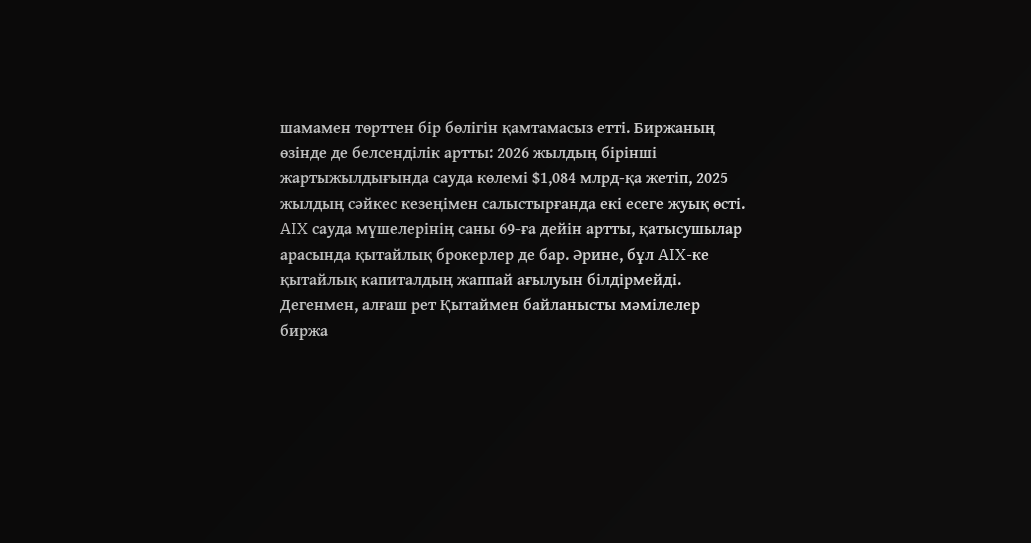шамамен төрттен бір бөлігін қамтамасыз етті. Биржаның өзінде де белсенділік артты: 2026 жылдың бірінші жартыжылдығында сауда көлемі $1,084 млрд-қа жетіп, 2025 жылдың сәйкес кезеңімен салыстырғанда екі есеге жуық өсті. AIX сауда мүшелерінің саны 69-ға дейін артты, қатысушылар арасында қытайлық брокерлер де бар. Әрине, бұл AIX-ке қытайлық капиталдың жаппай ағылуын білдірмейді. Дегенмен, алғаш рет Қытаймен байланысты мәмілелер биржа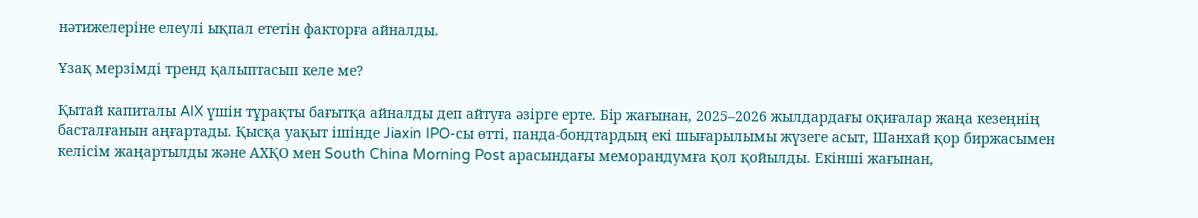нәтижелеріне елеулі ықпал ететін факторға айналды.

Ұзақ мерзімді тренд қалыптасып келе ме?

Қытай капиталы AIX үшін тұрақты бағытқа айналды деп айтуға әзірге ерте. Бiр жағынан, 2025–2026 жылдардағы оқиғалар жаңа кезеңнің басталғанын аңғартады. Қысқа уақыт ішінде Jiaxin IPO-сы өтті, панда-бондтардың екі шығарылымы жүзеге асыт, Шанхай қор биржасымен келісім жаңартылды және АХҚО мен South China Morning Post арасындағы меморандумға қол қойылды. Екінші жағынан,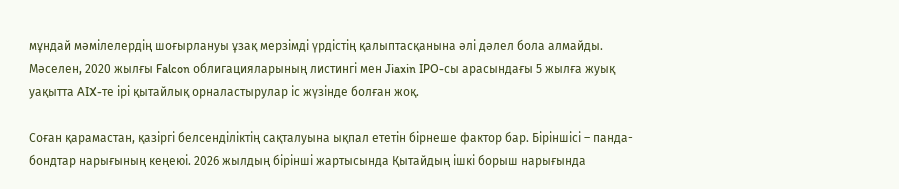мұндай мәмілелердің шоғырлануы ұзақ мерзімді үрдістің қалыптасқанына әлі дәлел бола алмайды. Мәселен, 2020 жылғы Falcon облигацияларының листингі мен Jiaxin IPO-сы арасындағы 5 жылға жуық уақытта AIX-те ірі қытайлық орналастырулар іс жүзінде болған жоқ.

Соған қарамастан, қазіргі белсенділіктің сақталуына ықпал ететін бірнеше фактор бар. Біріншісі – панда-бондтар нарығының кеңеюі. 2026 жылдың бірінші жартысында Қытайдың ішкі борыш нарығында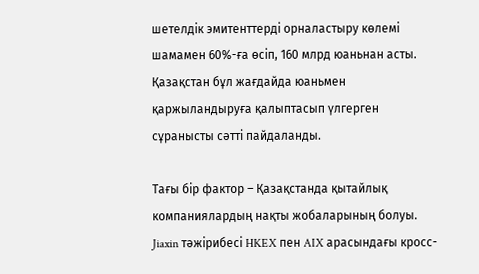шетелдік эмитенттерді орналастыру көлемі шамамен 60%-ға өсіп, 160 млрд юаньнан асты. Қазақстан бұл жағдайда юаньмен қаржыландыруға қалыптасып үлгерген сұранысты сәтті пайдаланды.

Тағы бір фактор – Қазақстанда қытайлық компаниялардың нақты жобаларының болуы. Jiaxin тәжірибесі HKEX пен AIX арасындағы кросс-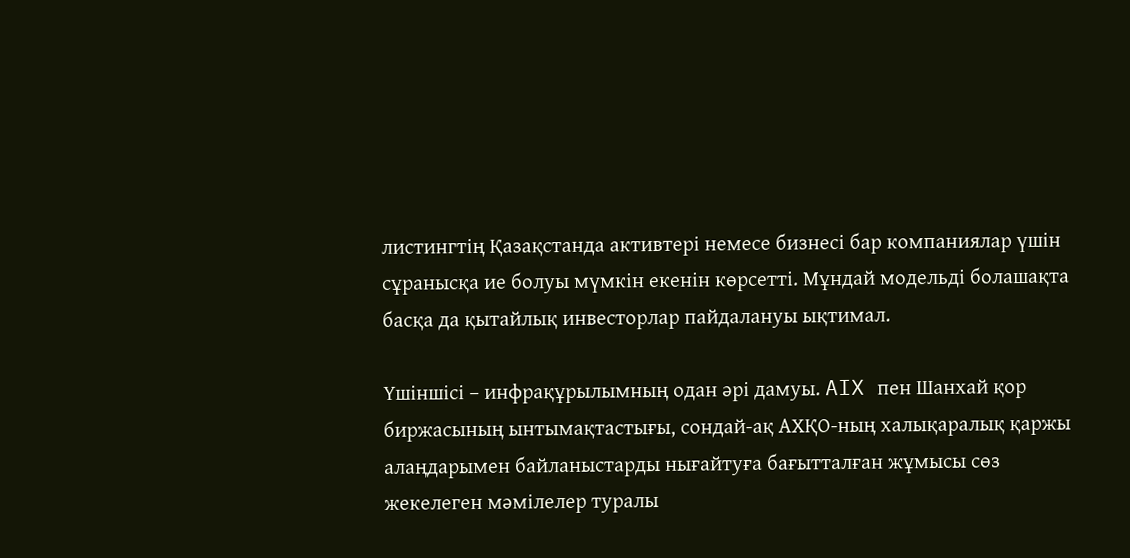листингтің Қазақстанда активтері немесе бизнесі бар компаниялар үшін сұранысқа ие болуы мүмкін екенін көрсетті. Мұндай модельді болашақта басқа да қытайлық инвесторлар пайдалануы ықтимал.

Үшіншісі – инфрақұрылымның одан әрі дамуы. AIX пен Шанхай қор биржасының ынтымақтастығы, сондай-ақ АХҚО-ның халықаралық қаржы алаңдарымен байланыстарды нығайтуға бағытталған жұмысы сөз жекелеген мәмілелер туралы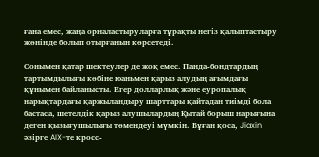ғана емес, жаңа орналастыруларға тұрақты негіз қалыптастыру жөнінде болып отырғанын көрсетеді.

Сонымен қатар шектеулер де жоқ емес. Панда-бондтардың тартымдылығы көбіне юаньмен қарыз алудың ағымдағы құнымен байланысты. Егер долларлық және еуропалық нарықтардағы қаржыландыру шарттары қайтадан тиімді бола бастаса, шетелдік қарыз алушылардың Қытай борыш нарығына деген қызығушылығы төмендеуі мүмкін. Бұған қоса, Jiaxin әзірге AIX-те кросс-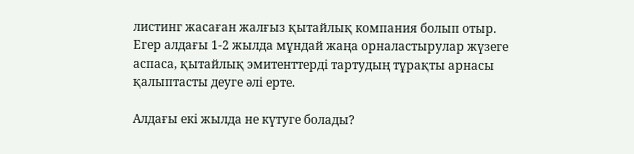листинг жасаған жалғыз қытайлық компания болып отыр. Егер алдағы 1-2 жылда мұндай жаңа орналастырулар жүзеге аспаса, қытайлық эмитенттерді тартудың тұрақты арнасы қалыптасты деуге әлі ерте.

Алдағы екі жылда не күтуге болады?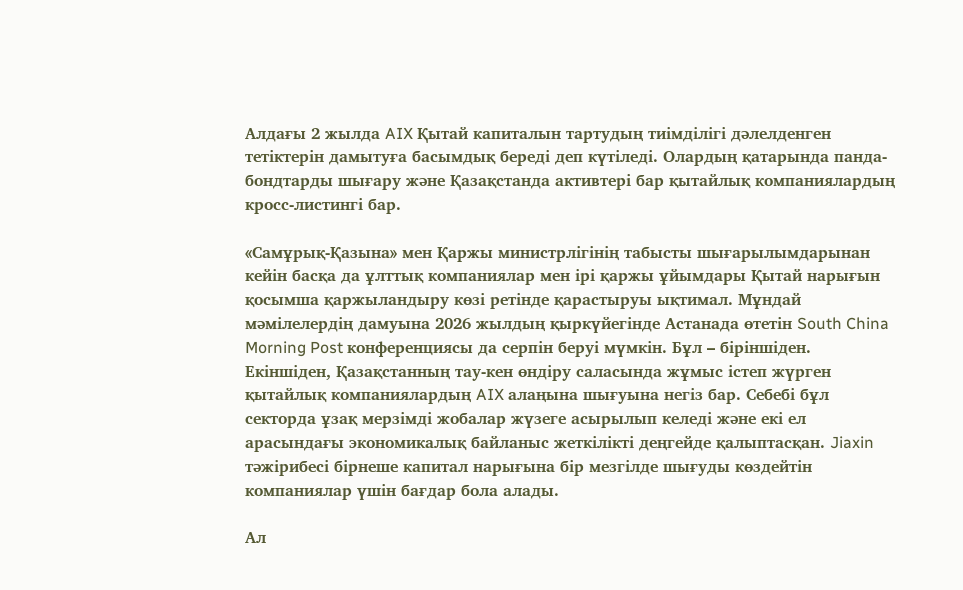Алдағы 2 жылда AIX Қытай капиталын тартудың тиімділігі дәлелденген тетіктерін дамытуға басымдық береді деп күтіледі. Олардың қатарында панда-бондтарды шығару және Қазақстанда активтері бар қытайлық компаниялардың кросс-листингі бар.

«Самұрық-Қазына» мен Қаржы министрлігінің табысты шығарылымдарынан кейін басқа да ұлттық компаниялар мен ірі қаржы ұйымдары Қытай нарығын қосымша қаржыландыру көзі ретінде қарастыруы ықтимал. Мұндай мәмілелердің дамуына 2026 жылдың қыркүйегінде Астанада өтетін South China Morning Post конференциясы да серпін беруі мүмкін. Бұл – біріншіден. Екіншіден, Қазақстанның тау-кен өндіру саласында жұмыс істеп жүрген қытайлық компаниялардың AIX алаңына шығуына негіз бар. Себебі бұл секторда ұзақ мерзімді жобалар жүзеге асырылып келеді және екі ел арасындағы экономикалық байланыс жеткілікті деңгейде қалыптасқан. Jiaxin тәжірибесі бірнеше капитал нарығына бір мезгілде шығуды көздейтін компаниялар үшін бағдар бола алады.

Ал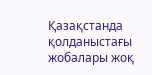Қазақстанда қолданыстағы жобалары жоқ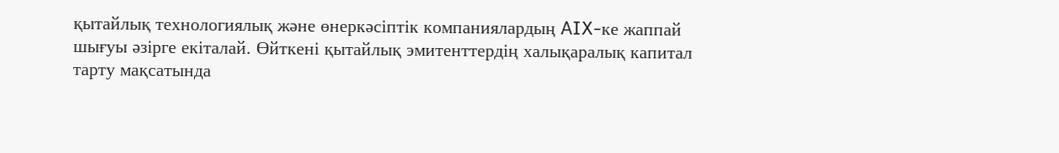қытайлық технологиялық және өнеркәсіптік компаниялардың AIX-ке жаппай шығуы әзірге екіталай. Өйткені қытайлық эмитенттердің халықаралық капитал тарту мақсатында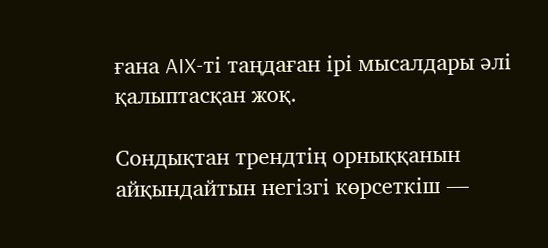ғана AIX-ті таңдаған ірі мысалдары әлі қалыптасқан жоқ.

Сондықтан трендтің орныққанын айқындайтын негізгі көрсеткіш —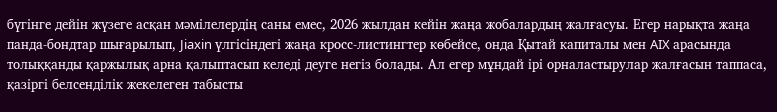бүгінге дейін жүзеге асқан мәмілелердің саны емес, 2026 жылдан кейін жаңа жобалардың жалғасуы. Егер нарықта жаңа панда-бондтар шығарылып, Jiaxin үлгісіндегі жаңа кросс-листингтер көбейсе, онда Қытай капиталы мен AIX арасында толыққанды қаржылық арна қалыптасып келеді деуге негіз болады. Ал егер мұндай ірі орналастырулар жалғасын таппаса, қазіргі белсенділік жекелеген табысты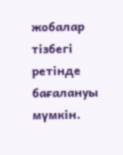жобалар тізбегі ретінде бағалануы мүмкін.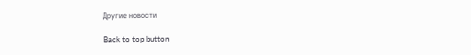Другие новости

Back to top button